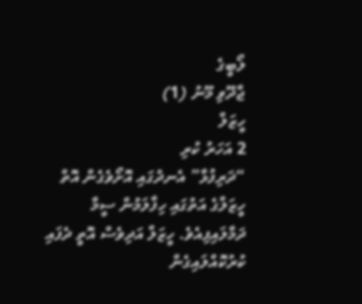ލޯބީގެ
ޖާދޫވި މޫނު (1)
ހީޒަލް
2 އަހަރު ކުރި
“ދަރިފުޅާ” އެނދުގައި އޮށޯވެގެން އޮތް ހީޒަލްގެ އަތުގައި ހިފާލަމުން ސީމާ ދަމާލައިފިއެވެ. ހީޒަލް އަދިވެސް އޮތީ ދެފައި
ކުރުކޮއްލައިގެން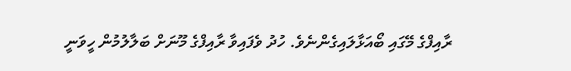ރާއިފްގެ މޭގައި ބޯއަޅާލައިގެންނެވެ. ހުދު ވެފައިވާ ރާއިފްގެ މޫނަށް ބަލާލުމުން ހީވަނީ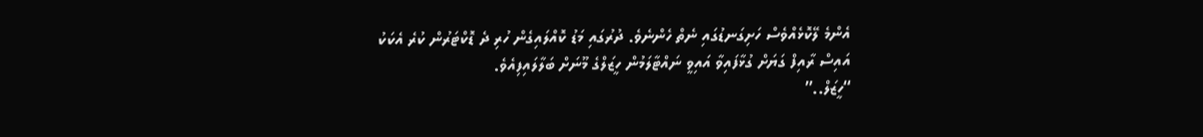އެންމެ ލޭކޮޅެއްވެސް ހަށިގަނޑުގައި ނެތް ހެންނެވެ. ދުރުގައި މަޑު ކޮއްލައިގެން ހުރި ދެ ޑޮކްޓަރުން ކުރެ އެކަކު އައިސް ރާއިފް ގަޔަށް ގުޅާފައިވާ އައިވީ ނައްޓާލަމުން ހީޒަލްގެ މޫނަށް ބަލާލައިފިއެވެ.
“ހީޒަލް..”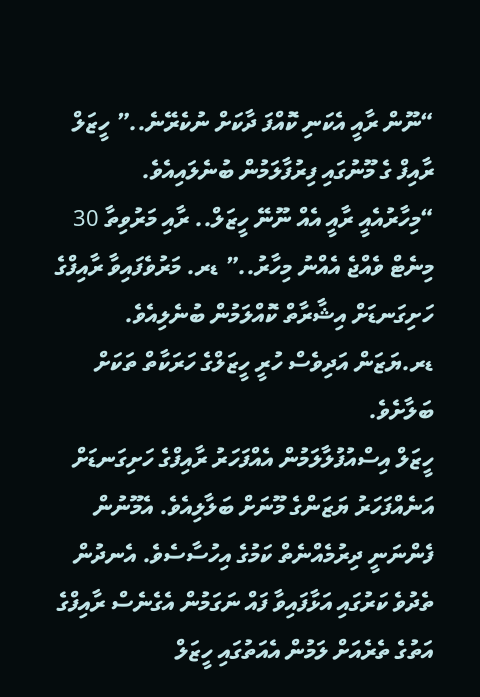“ނޫން ރާއީ އެކަނި ކޮއްފަ ދާކަށް ނުކެރޭނެ..” ހީޒަލް ރާއިފް ގެ މޫނުގައި ފިރުފާލަމުން ބުނެލައިއެވެ.
“މިހާރުއެއީ ރާއީ އެއް ނޫނޭ ހީޒަލް.. ރާއި މަރުވިތާ 30 މިނެޓް ވެއްޖެ އެއްނު މިހާރު..” ޑރ. މަރުވެފައިވާ ރާއިފްގެ ހަށިގަނޑަށް އިޝާރާތް ކޮއްލަމުން ބުނެލިއެވެ. ޑރ.ޔަޒަން އަދިވެސް ހުރީ ހީޒަލްގެ ހަރަކާތް ތަކަށް ބަލާށެވެ.
ހީޒަލް އިސްއުފުލާލަމުން އެއްފަހަރު ރާއިފްގެ ހަށިގަނޑަށް އަނެއްފަހަރު ޔަޒަންގެ މޫނަށް ބަލާލިއެވެ. އެމޫނުން ފެންނަނީ ދިރުމެއްނެތް ކަމުގެ އިހުސާސެވެ. އެނދުން ތެދުވެ ކަރުގައި އަޅާފައިވާ ފައް ނަގަމުން އެގެނެސް ރާއިފްގެ އަތުގެ ތެރެއަށް ލަމުން އެއަތުގައި ހީޒަލް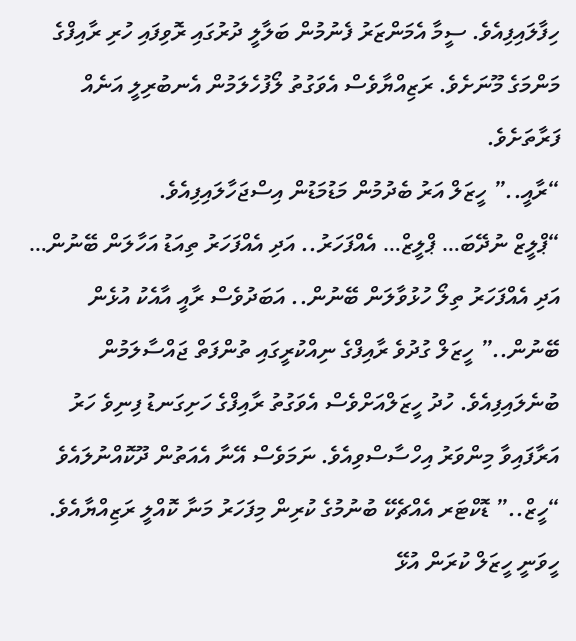ހިފާލައިފިއެވެ. ސީމާ އެމަންޒަރު ފެނުމުން ބަލާލީ ދުރުގައި ރޮވިފައި ހުރި ރާއިފްގެ މަންމަގެ މޫނަށެވެ. ރަޒިއްޔާވެސް އެވަގުތު ލޯފުހެލަމުން އެނބުރިލީ އަނެއް ފަރާތަށެވެ.
“ރާއީ..” ހީޒަލް އަރު ބެދުމުން މަޑުމަޑުން އިސްޖަހާލައިފިއެވެ.
“ޕްލީޒް ނުދޭބަ… ޕްލީޒް… އެއްފަހަރު.. އަދި އެއްފަހަރު ތިއަޑު އަހާލަން ބޭނުން… އަދި އެއްފަހަރު ތިލޯ ހުޅުވާލަން ބޭނުން.. އަބަދުވެސް ރާއީ އާއެކު އުޅެން ބޭނުން..” ހީޒަލް ގުދުވެ ރާއިފްގެ ނިއްކުރީގައި ތުންފަތް ޖައްސާލަމުން ބުނެލައިފިއެވެ. ހުދު ހީޒަލްއަށްވެސް އެވަގުތު ރާއިފްގެ ހަށިގަނޑު ފިނިވެ ހަރު އަރާފައިވާ މިންވަރު އިހްސާސްވިއެވެ. ނަމަވެސް އޭނާ އެއަތުން ދޫކޮއްނުލައެވެ
“ހީޒް..” ޑޮކްޓަރ އެއްޗެކޭ ބުނުމުގެ ކުރިން މިފަހަރު މަނާ ކޮއްލީ ރަޒިއްޔާއެވެ. ހީވަނީ ހީޒަލް ކުރަން އުޅޭ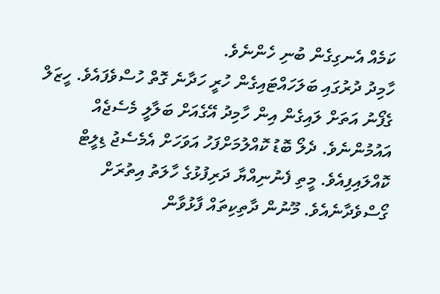ކަމެއް އެނގިގެން ބުނި ހެންނެވެ.
ހާމިދު ދުރުގައި ބަލަހައްޓައިގެން ހުރީ ހަދާނެ ގޮތް ހުސްވެފައެވެ. ހީޒަލް ގެފޯނު އަތަށް ލައިގެން އިން ހާމިދު އޭގެއަށް ބަލާލީ މެސެޖެއް އައުމުންނެވެ. ދެލޯ ބޮޑު ކޮއްލުމަށްފަހު އަވަހަށް އެމެސެޖު ޑިލީޓް ކޮއްލައިފިއެވެ. މީތި ފެނުނިއްޔާ ދަރިފުޅުގެ ހާލަތު އިތުރަށް ގޯސްވެދާނެއެވެ. މޫނުން ދާތިކިތައް ފާޅުވާން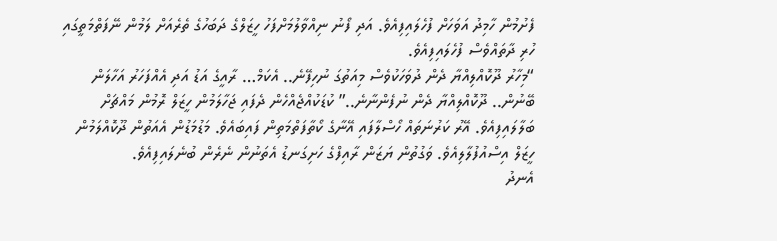ފެށުމުން ހާމިދު އަވަހަށް ފުހެލައިފިއެވެ. އަދި ފޯނު ނިއްވާލުމަށްފަހު ހީޒަލްގެ ދަބަހުގެ ތެރެއަށް ލަމުން ނޭފަތްމަތީގައި ހުރި ދާތައްވެސް ފުހެލައިފިއެވެ.
“މިހާރު ދޫކޮއްލިއްޔާ ދެން ދުވަހަކުވެސް މިއަތުގަ ނުހިފޭނެ.. އެކަމް… ރާއީގެ އަޑު އަދި އެއްފަހަރު އަހާލަން ބޭނުން.. ދޫކޮއްލިއްޔާ ދެން ނުފެންނާނެ..” ކުޑަކުއްޖެއްހެން ދެފައި ޖަހާލަމުން ހީޒަލް ރޮމުން މައްޗަށް ބަލާލައިފިއެވެ. އޭރު ކަރުނަތައް ހޯސްލާފައި އޭނާގެ ކޯތާފަތްމަތިން ފައިބައެވެ. މަޑުމަޑުން އެއަތުން ދޫކޮއްލަމުން ހީޒަލް އިސްއުފުލާލިއެވެ. ވަގުތުން ޔަޒަން ރާއިފްގެ ހަށިގަނޑު އެތަނުން ނެރެން ބުނެލައިފިއެވެ.
އެނދު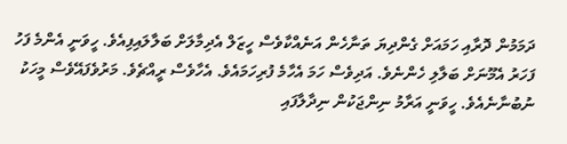ދަމަމުން ދޮރާއި ހަމައަށް ގެންދިޔަ ތަނާހެން އަނެއްކާވެސް ހީޒަލް އެދިމާލަށް ބަލާލައިފިއެވެ. ހީވަނީ އެންމެ ފަހު ފަހަރު އެމޫނަށް ބަލާލި ހެންނެވެ. އަދިވެސް ހަމަ އެހާމެ ފުރިހަމައެވެ. އެހާވެސް ރީއްޗެވެ. މަރުވެފައޭވެސް މީހަކު ނުބުނާނެއެވެ. ހީވަނީ އަރާމު ނިންޖަކުން ނިދާލާފައި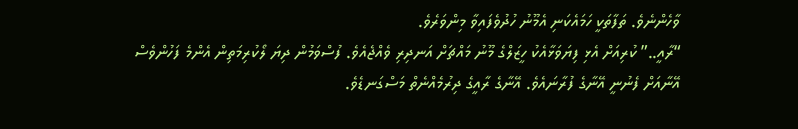ވާހެންނެވެ. ތަފާތަކީ ހަމައެކަނި އެމޫނު ހުދުވެފައިވާ މިންވަރެވެ.
“ރާއީ..” ކުރިއަށް އެޅި ފިޔަވަޅާއެކު ހީޒަލްގެ މޫނު މައްޗަށް އަނދިރި ވެއްޖެއެވެ. ފުސްވަމުން ދިޔަ ލޯކުރިމަތިން އެންމެ ފަހުންވެސް އޭނާއަށް ފެނުނީ އޭނާގެ ފުރާނައެވެ. އޭނާގެ ރާއީގެ ދިރުމެއްނެތް މަސްގަނޑެވެ.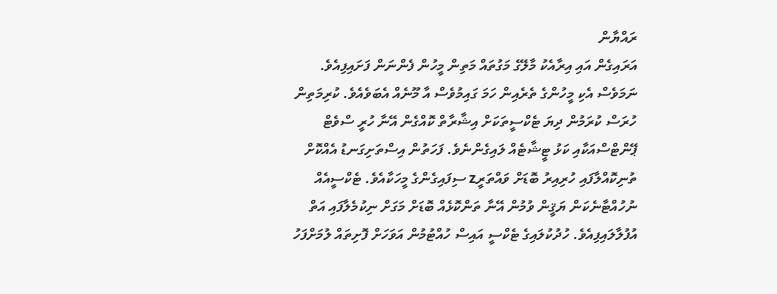ރައްޔާން
އަރައިގެން އައި އިރާއެކު މާލޭގެ މަގުތައް މަތިން މީހުން ފެންނަން ފަށައިފިއެވެ. ނަމަވެސް އެކި މީހުންގެ ތެރެއިން ހަމަ ގައިމުވެސް އާ މޫނެއް އެބަވެއެވެ. ކުރިމަތިން ހުރަސް ކުރަމުން ދިޔަ ޓެކްސީތަކަށް އިޝާރާތް ކޮއްގެން އޭނާ ހުރީ ސްވެޓް ޕޭންޓްސްއަކާއި ކަޅު ޓީޝާޓެއް ލައިގެންނެވެ. ފަހަތުން އިސްތަށިގަނޑު އެއްކޮށް ތުނިކޮއްލާފައި ހުރިއިރު ބޮޑަށް ވައްތަރީz ސިފައިގެންގެ މީހަކާއެވެ. ޓެކްސީއެއް ނުހުއްޓާނެކަން ޔަޤީން ވުމުން އޭނާ ތަންކޮޅެއް ބޮޑަށް މަގަށް ނިކުމެލާފައި އަތް އުފުލާލައިފިއެވެ. ހުދުކުލައިގެ ޓެކްސީ އައިސް ހުއްޓުމުން އަވަހަށް ފޮށިތައް ލުމަށްފަހު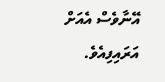އޭނާވެސް އެއަށް އަރައިފިއެވެ.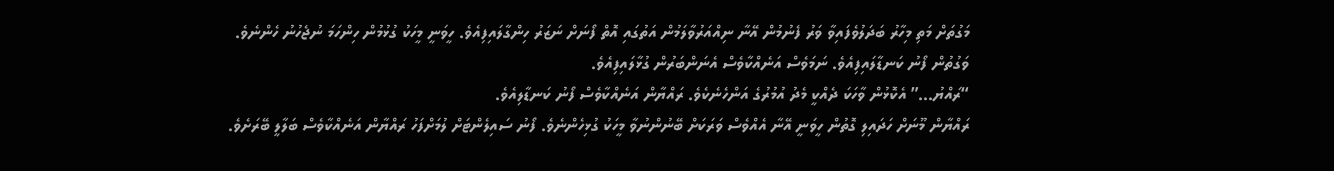މަގުތަށް މަތި މިހާރު ބަދަލުވެފައިވާ ވަރު ފެނުމުން އޭނާ ނިއްއަރުވާލަމުން އަތުގައި އޮތް ފޯނަށް ނަޒަރު ހިންގާލައިފިއެވެ. ހީވަނީ މީހަކު ގުޅުމުން ހިންހަމަ ނުޖެހުނު ހެންނެވެ. ވަގުތުން ފޯނު ކަނޑާލައިފިއެވެ. ނަމަވެސް އަނެއްކާވެސް އެނަންބަރުން ގުޅާލައިފިއެވެ.
“ރައްޔު…” އެކޮޅުން ވާހަކަ ދެއްކީ މެދު އުމުރުގެ އަންހެނެކެވެ. ރައްޔާން އަނެއްކާވެސް ފޯނު ކަނޑާލިއެވެ.
ރައްޔާން މޫނަށް ހަދައިލި ގޮތުން ހީވަނީ އޭނާ އެއްވެސް ވަރަކަށް ބޭނުންނުވާ މީހަކު ގުޅިހެންނެވެ. ފޯނު ސައިލެންޓަށް ލުމަށްފަހު ރައްޔާން އަނެއްކާވެސް ބަލާލީ ބޭރަށެވެ.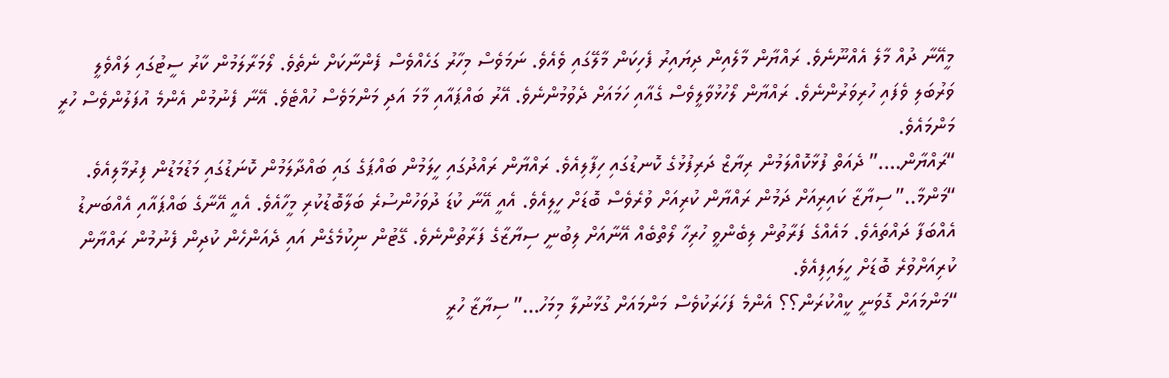މީއޭނާ ދުއް މާލެ އެއްނޫނެވެ. ރައްޔާން މާލެއިން ދިޔައިރު ފެހިކަން މާލޭގައި ވެއެވެ. ނަމަވެސް މިހާރު ގަހެއްވެސް ފެންނާކަށް ނެތެވެ. ލޯމަރާލަމުން ކާރު ސީޓުގައި ލައްވެލީ ވަރުބަލި ވެފައި ހުރިވަރުންނެވެ. ރައްޔާން ލޯހުޅުވާލީވެސް ގެއާއި ހަމައަށް ދެވުމުންނެވެ. އޭރު ބައްޕައާއި މާމަ އަދި މަންމަވެސް ހުއްޓެވެ. އޭނާ ފެނުމުން އެންމެ އުފަލުންވެސް ހުރީ މަންމައެވެ.
“ރައްޔާން….” ދެއަތް ފުޅާކޮއްލަމުން ރިޔާޒް ދަރިފުޅުގެ ކޮނޑުގައި ހިފާލިއެވެ. ރައްޔާން ރައްދުގައި ހީލަމުން ބައްޕަގެ ގައި ބައްދާލަމުން ކޮނަޑުގައި މަޑުމަޑުން ފިރުމާލިއެވެ.
“މަންމާ..” ސިޔާޒާ ކައިރިއަށް ދަމުން ރައްޔާން ކުރިއަށް ވުރެވެސް ބޮޑަށް ހީލިއެވެ. އެއީ އޭނާ ކުޑަ ދުވަހުންސުރެ ބަލާބޮޑުކުރި މީހާއެވެ. އެއީ އޭނާގެ ބައްޕައާއި އެއްބަނޑު އެއްބަފާ ދައްތައެވެ. މައެއްގެ ފަރާތުން ލިބެންވީ ހުރިހާ ލޯތްބެއް އޭނާއަށް ލިބުނީ ސިޔާޒާގެ ފަރާތުންނެވެ. ގޭޓުން ނިކުމެގެން އައި ދެއަންހެން ކުދިން ފެނުމުން ރައްޔާން ކުރިއަށްވުރެ ބޮޑަށް ހީލައިފިއެވެ.
“މަންމައަށް ގޮވަނީ ކީއްކުރަން؟؟ އެންމެ ފަހަރަކުވެސް މަންމައަށް ގުޅާނުލާ މިމަހު…” ސިޔާޒާ ހުރީ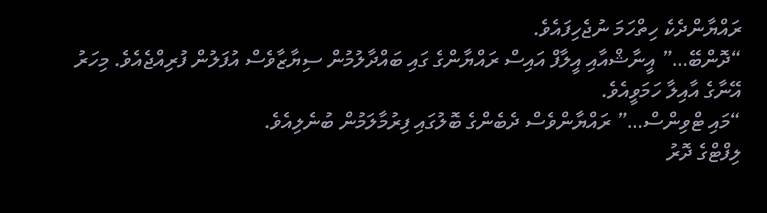ރައްޔާންދެކެ ހިތްހަމަ ނުޖެހިފައެވެ.
“ދޮންބޭ…” އީނާޝްއާއި އީލާފް އައިސް ރައްޔާންގެ ގައި ބައްދާލުމުން ސިޔާޒާވެސް އުފަލުން ފުރިއްޖެއެވެ. މިހަރު އޭނާގެ އާއިލާ ހަމަވީއެވެ.
“މައި ޓްވިންސް…” ރައްޔާންވެސް ދެބެންގެ ބޮލުގައި ފިރުމާލަމުން ބުނެލިއެވެ.
ލިފްޓްގެ ދޮރު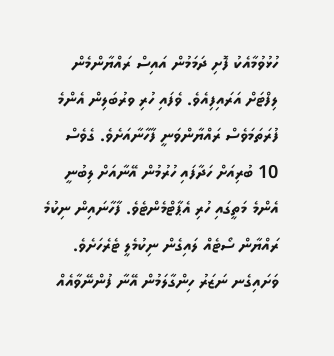ހުޅުވުމާއެކު ފޮށި ދަމަމުން އައިސް ރައްޔާންމެން ލިފްޓަށް އަރައިފިއެވެ. ވެފައި ހުރި ވރުބަލިން އެންމެ ފުރަތަމަވެސް ރައްޔާންވަނީ ފާހާނާއަށެވެ. ގެވެސް 10 ބުރިއަށް ހަދާފައި ހުރުމުން އޭނާއަށް ލިބުނީ އެންމެ މަތީގައި ހުރި އެޕާޓްމެންޓެވެ. ފާހާނައިން ނިކުމެ ރައްޔާން ސޯޓެއް ލައިގެން ނިކުމެލީ ޓެރެހަށެވެ. ވަށައިގެނ ނަޒަރު ހިންގާލަމުން އޭނާ ފުންނޭވާއެއް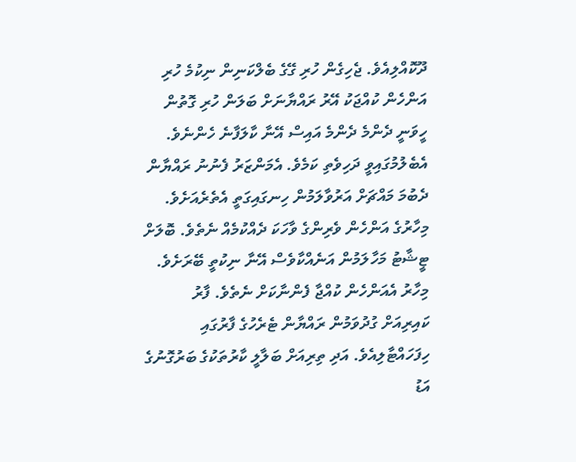ދޫކޮއްލިއެވެ. ޖެހިގެން ހުރި ގޭގެ ބެލްކަނިން ނިކުމެ ހުރި އަންހެން ކުއްޖަކު އޭރު ރައްޔާނަށް ބަލަން ހުރި ގޮތުން ހީވަނީ ދެންމެ ދެންމެ އައިސް އޭނާ ކާލަފާނެ ހެންނެވެ. އެބެލުމުގައިވީ ދަހިވެތި ކަމެވެ. އެމަންޒަރު ފެނުނު ރައްޔާން ދެބުމަ މައްޗަށް އަރުވާލަމުން ހިނގައިގަތީ އެތެރެއަށެވެ. މިހާރުގެ އަންހެން ވެރިންގެ ވާހަކަ ދެއްކުމެއް ނެތެވެ. ބޮލަށް ޓީޝާޓު މަހާލަމުން އަނެއްކާވެސް އޭނާ ނިކުތީ ބޭރަށެވެ. މިހާރު އެއަންހެން ކުއްޖާ ފެންނާކަށް ނެތެވެ. ފާރު ކައިރިއަށް ގުދުވަމުން ރައްޔާން ޓެރެހުގެ ފާރުގައި ހިފަހައްޓާލިއެވެ. އަދި ތިރިއަށް ބަލާލީ ކާރުތަކުގެ ބަރުގޮނުގެ އަޑު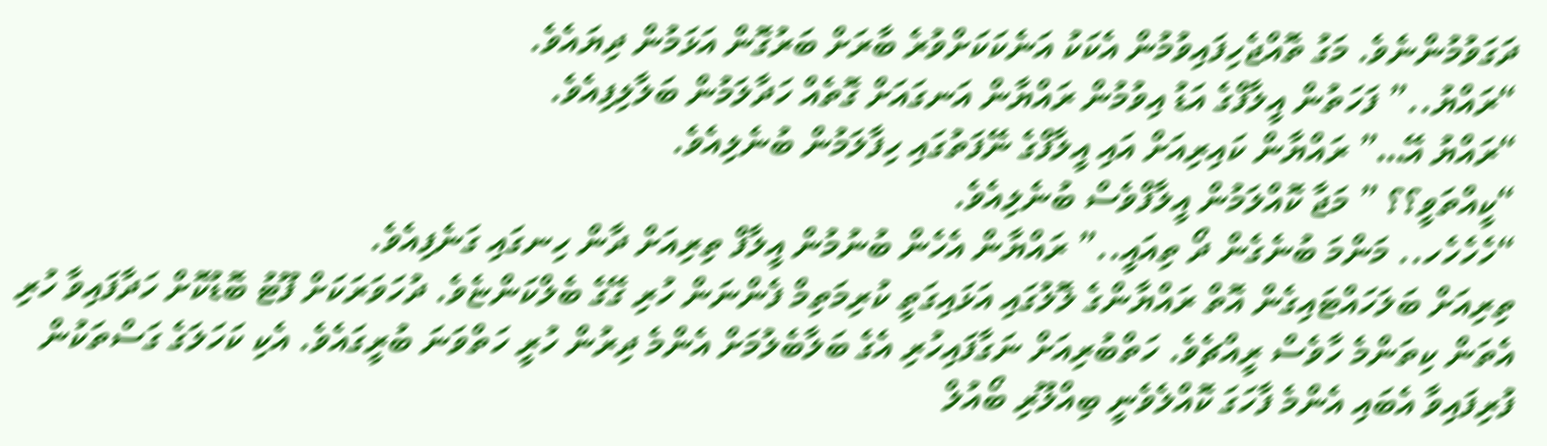ދަގަވުމުންނެވެ. މަގު ތޮއްޖެހިފައިވުމުން އެކަކު އަނެކަކަށްވުރެ ބާރަށް ބަރުގޮން އަޅަމުން ދިޔައެވެ.
“ރައްޔު..” ފަހަތުން އީލާފްގެ އަޑު އިވުމުން ރައްޔާން އަނގައަށް ގޮތެއް ހަދާލަމުން ބަލާލިފިއެވެ.
“ރައްޔު އޭ…” ރައްޔާން ކައިރިއަށް އައި އީލާފްގެ ނޭފަތުގައި ހިފާލަމުން ބުނެލިއެވެ.
“ކީއްތަވީ؟؟ ” މަޖާ ކޮއްލަމުން އީލާފްވެސް ބުނެލިއެވެ.
“ހެހެހެހ.. މަންމަ ބުނެގެން ދޯ ތިއައީ..” ރައްޔާން އެހެން ބުނުމުން އީލާފް ތިރިއަށް ދާން ހިނގައި ގަނެފިއެވެ.
ތިރިއަށް ބަލަހައްޓައިގެން އޮތް ރައްޔާންގެ ލޮލުގައި އަޅައިގަތީ ކުރިމަތިމް ފެންނަން ހުރި ގޭގެ ބެލްކަންޏެވެ. ދުހަވަރަކަށް ފޫޓު ބޮޑުކޮށް ހަދާފައިވާ ހުރި އެތަން ކިތަންމެ ހާވެސް ރީއްޗެވެ. ހަތްބުރިއަށް ނަގާފައިހުރި އެގެ ބަލާބެލުމަށް އެންމެ ދިރުން ހުރީ ހަތްވަނަ ބުރީގައެވެ. އެކި ކަހަލަގެ ގަސްތަކުން ފުރިފައިވާ އެބައި އެންމެ ފާހަގަ ކޮއްލެވެނީ ބިއްލޫރި ބޯއުލް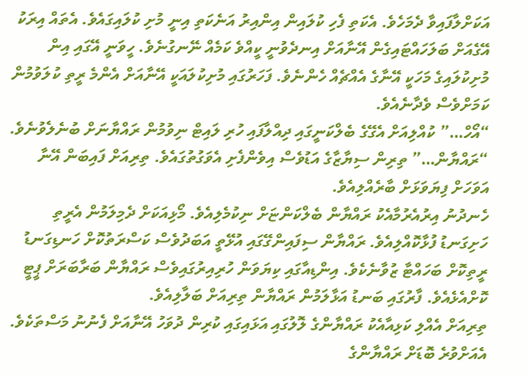އަކަށްލާފައިވާ ދެމަހެވެ. އެކަތި ފެހި ކުލައިން އިންއިރު އަނެކަތި އިނީ މުށި ކުލައިގައެވެ. އެތައް އިރަކު އޭގެއަށް ބަލަހައްޓައިގެން އޭނާއަށް އިނދެވުނީ ކީއްވެ ކަމެއް ނޭނގުނެވެ. ހީވަނީ އޭގައި އިން މުށިކުލައިގެ މަހަކީ އޭނާގެ އެއްޗެއް ހެންނެވެ. ފަހަރުގައި މުށިކުލައަކީ އޭނާއަށް އެންމެ ރީތި ކުލަވުމުން ކަމަށްވެސް ވެދާނެއެވެ.
“އޯހް…” ކުއްލިއަށް އެގޭގެ ބެލްކަނީގައި ދިއްލާފައި ހުރި ލައިޓް ނިވުމުން ރައްޔާނަށް ބުނެލެވުނެވެ.
“ރައްޔާން…” ތިރިން ސިޔާޒާގެ އަޑުވެސް އިވެންފެށި އެވަގުތުގައެވެ. ތިރިއަށް ފައިބަން އޭނާ އަވަހަށް ފިޔަވަޅަށް ބާރެއްލިއެވެ.
ހެނދުނު އިރުއެރުމާއެކު ރައްޔާން ބެލްކަންޏަށް ނިކުމެލިއެވެ. މޯޅިއަކަށް ދެމިލަމުން އެރީތި ހަށިގަނޑު ފުޅާކޮއްލިއެވެ. ރައްޔާން ސިފައިންގޭގައި އުޅޭތީ އަބަދުވެސް ކަސްރަތުކޮށް ހަނޑިގަނޑު ރީތިކޮށް ބަހައްޓާ ޒުވާނެކެވެ. އިންޑިއާގައި ކިޔަވަން ހުރިއިރުގައިވެސް ރައްޔާން ބަރާބަރަށް ޕީޓީ ކޮށްއެޅެއެވެ. ފާރުގައި ބަނޑު އަޅާލަމުން ރައްޔާން ތިރިއަށް ބަލާލިއެވެ.
ތިރިއަށް އެއްލި ކަޅިއާއެކު ރައްޔާންގެ ލޮލުގައި އަޅައިގައި ކުރިން ދުވަހު އޭނާއަށް ފެނުނު މަސްތަކެވެ. އެއަށްވުރެ ބޮޑަށް ރައްޔާންގެ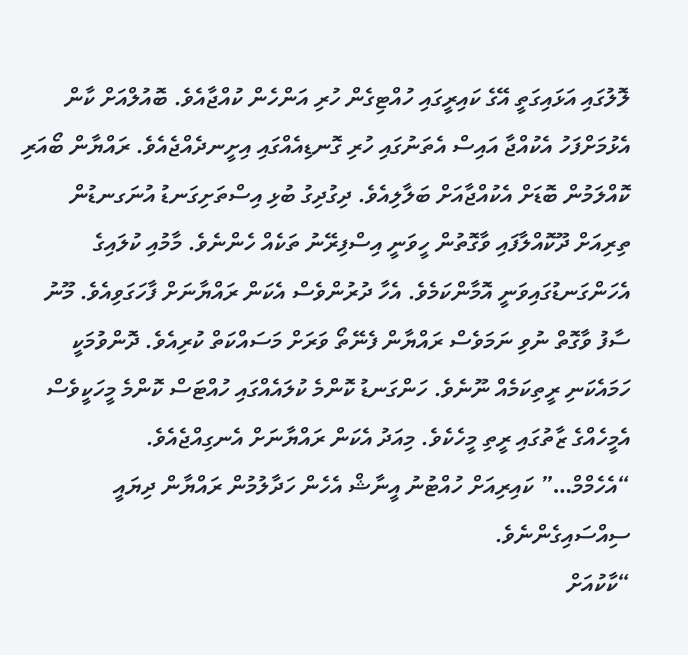ލޮލުގައި އަޅައިގަތީ އޭގެ ކައިރީގައި ހުއްޓިގެން ހުރި އަންހެން ކުއްޖާއެވެ. ބޮއުލްއަށް ކާން އެޅުމަށްފަހު އެކުއްޖާ އައިސް އެތަނުގައި ހުރި ގޮނޑިއެއްގައި އިށީނދެއްޖެއެވެ. ރައްޔާން ބޯއަރި ކޮއްލަމުން ބޮޑަށް އެކުއްޖާއަށް ބަލާލިއެވެ. ދިގުދިގު ބުޅި އިސްތަށިގަނޑު އުނަގނޑުން ތިރިއަށް ދޫކޮއްލާފައި ވާގޮތުން ހީވަނީ އިސްފިރޭނު ތަކެއް ހެންނެވެ. މާމުއި ކުލައިގެ އެހަންގަނޑުގައިވަނީ އޮމާންކަމެވެ. އެހާ ދުރުންވެސް އެކަން ރައްޔާނަށް ފާހަގަވިއެވެ. މޫނު ސާފު ވާގޮތް ނުވި ނަމަވެސް ރައްޔާން ފެނޭތޯ ވަރަށް މަސައްކަތް ކުރިއެވެ. ދޮންވުމަކީ ހަމައެކަނި ރީތިކަމެއް ނޫނެވެ. ހަންގަނޑު ކޮންމެ ކުލައެއްގައި ހުއްޓަސް ކޮންމެ މީހަކީވެސް އެމީހެއްގެ ޒާތުގައި ރީތި މީހެކެވެ. މިއަދު އެކަން ރައްޔާނަށް އެނގިއްޖެއެވެ.
“އެހެމްމް…” ކައިރިއަށް ހުއްޓުނު އީނާޝް އެހެން ހަދާލުމުން ރައްޔާން ދިޔައީ ސިއްސައިގެންނެވެ.
“ކާކުއަށް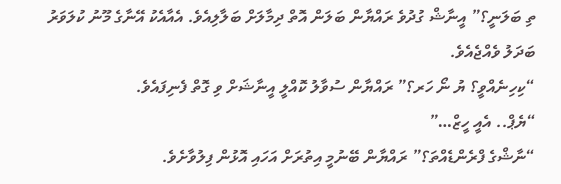ތި ބަލަނީ؟” އީނާޝް ގުދުވެ ރައްޔާން ބަލަން އޮތް ދިމާލަށް ބަލާލިއެވެ. އެއާއެކު އޭނާގެ މޫނު ކުލަވަރު ބަދަލު ވެއްޖެއެވެ.
“ކިހިނެއްވީ؟ ޔު ނޯ ހަރ؟” ރައްޔާން ސުވާލު ކޮއްލީ އީނާޝަށް ވި ގޮތް ފެނިފައެވެ.
“ޔެޕް.. އެއީ ހީޒް…”
“ނާޝްގެ ފްރެންޑެއްތަ؟” ރައްޔާން ބޭނުމީ އިތުރަށް އަހައި އޮޅުން ފިލުވާށެވެ.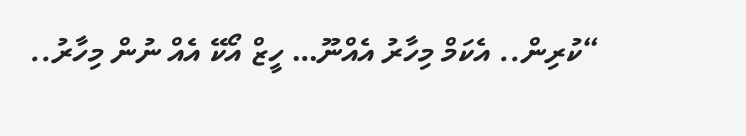“ކުރިން.. އެކަމް މިހާރު އެއްނޫ… ހީޒް އޯކޭ އެއް ނުން މިހާރު..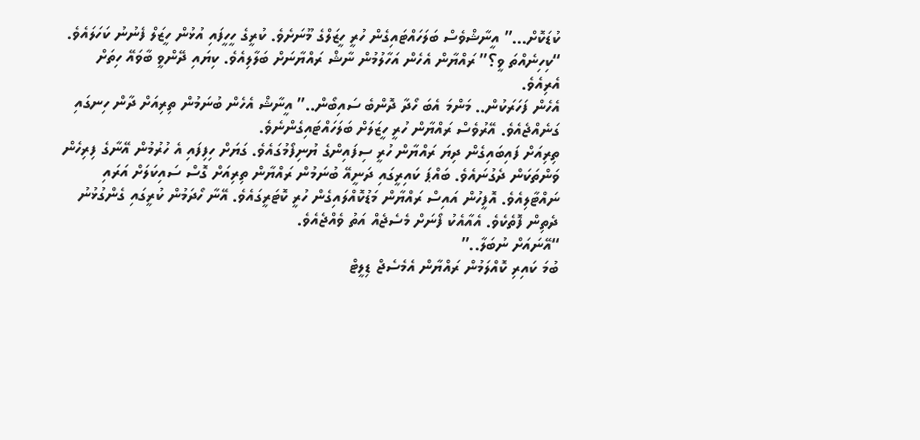ކުޑަކޮށް…” އީނާޝްވެސް ބަލަހައްޓައިގެން ހުރީ ހީޒަލްގެ މޫނަށެވެ. ކުރީގެ ހީހީފައި އުޅުން ހީޒަލް ފެނުނު ކަހަލައެވެ.
“ކިހިނެއްތަ ވީ؟” ރައްޔާން އެހެން އަހާލުމުން ނާޝް ރައްޔާނަށް ބަލާލިއެވެ. ކިޔައި ދޭންވީ ބާވައޭ ހިތަށް އެރިއެވެ.
އެހެން ފަހަރަކުން.. މަންމަ އެބަ ހޯދާ ދޮންބެ ސައިބޯން..” އީނާޝް އެހެން ބުނަމުން ތިރިއަށް ދާން ހިނގައި ގަނެއްޖެއެވެ. އޭރުވެސް ރައްޔާން ހުރީ ހީޒަލަށް ބަލަހައްޓައިގެންނެވެ.
ތިރިއަށް ފައިބައިގެން ދިޔަ ރައްޔާން ހުރީ ސިފައިންގެ ޔުނިފޯމުގައެވެ. ގަޔަށް ހިފިފައި އެ ހުރުމުން އޭނާގެ ފިރިހެން ވަންތަކަން ދެގުނައެވެ. ބައްޕަ ކައިރީގައި ދަނީއޭ ބުނަމުން ރައްޔާން ތިރިއަށް ގޮސް ސައިކަލަށް އަރައި ނައްޓާލިއެވެ. އޮފީހުން އައިސް ރައްޔާން މަޑުކޮއްލައިގެން ހުރީ ކޮޓަރީގައެވެ. އޭނާ ހޯދަމުން ކުރީގައި ގެންގުޅުނު ދެތިން ފޮތެކެވެ. އެއާއެކު ފޯނަށް މެސެޖެއް އަތު ވެއްޖެއެވެ.
“އޭނައަށް ނުބަލާ..”
ބުމަ ކައިރި ކޮއްލަމުން ރައްޔާން އެމެސެޖް ޑިލީޓް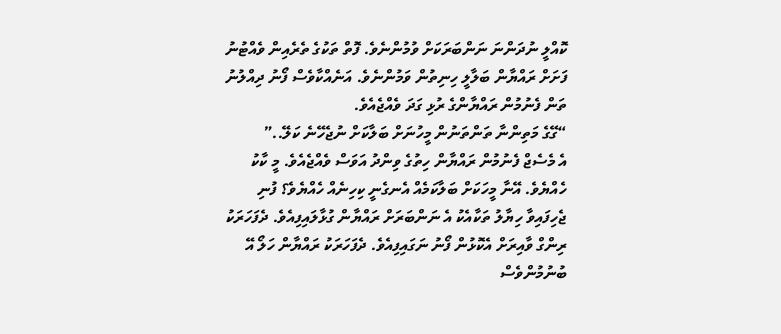ކޮއްލީ ނުދަންނަ ނަންބަރަކަށް ވުމުންނެވެ. ފޮތް ތަކުގެ ތެރެއިން ވެއްޓުނު ފަށަށް ރައްޔާން ބަލާލީ ހިނިތުން ވަމުންނެވެ. އަނެއްކާވެސް ފޯނު ދިއްލުނު ތަން ފެނުމުން ރައްޔާންގެ ރުޅި ގަދަ ވެއްޖެއެވެ.
“ގޭގެ މަތިންނާ ތަންތަނުން މީހުނަށް ބަލާކަށް ނުޖެހޭނެ ކަލޭ..”
އެ މެސެޖް ފެނުމުން ރައްޔާން ހިތުގެ ވިންދު އަވަސް ވެއްޖެއެވެ. މީ ކާކު ހެއްޔެވެ. އޭނާ މީހަކަށް ބަލާކަމެއް އެނގެނީ ކިހިނެއް ހެއްޔެވެ؟ ފުނި ޖެހިފައިވާ ހިޔާލު ތަކާއެކު އެ ނަންބަރަށް ރައްޔާން ގުޅާލައިފިއެވެ. ދެފަހަރަކު ރިންގް ވާއިރަށް އެކޮޅުން ފޯނު ނަގައިފިއެވެ. ދެފަހަރަކު ރައްޔާން ހަލޯ އޭ ބުނުމުންވެސް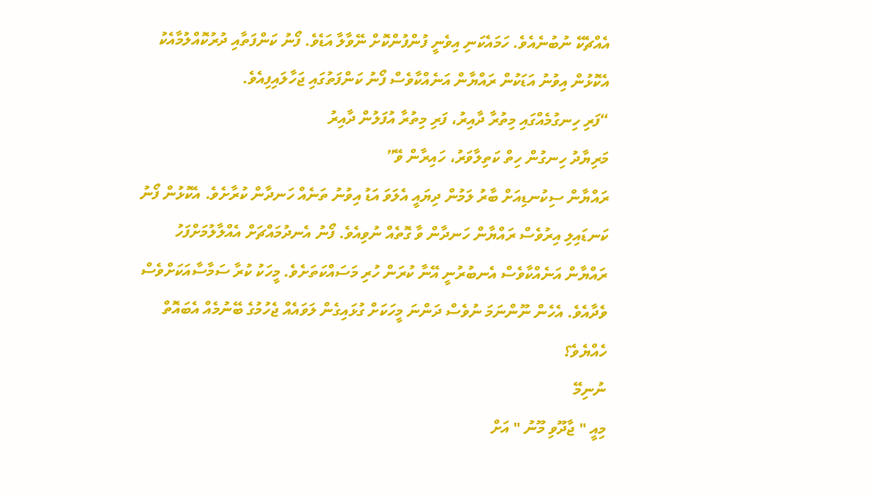އެއްޗެކޭ ނުބުނެއެވެ. ހަމައެކަނި އިވެނީ ފުންފުންކޮށް ނޭވާލާ އަޑެވެ. ފޯނު ކަންފަތާއި ދުރުކޮއްލުމާއެކު އެކޮޅުން އިވުނު އަޑަކުން ރައްޔާން އަނެއްކާވެސް ފޯނު ކަންފަތުގައި ޖަހާލައިފިއެވެ.
“ފަރި ހިނގުމެއްގައި މިތުރާ ދާއިރު، ފަރި މިތުރާ އުފަލުން ދާއިރު
މަރިޔާދު ހިނގުން ހިތް ކަތިލާވަރު، ހައިރާން ވޭ”
ރައްޔާން ސިކުނޑިއަށް ބާރު ލަމުން ދިޔައީ އެލަވަ އަޑު އިވުނު ތަނެއް ހަނދާން ކުރާށެވެ. އެކޮޅުން ފޯނު ކަނޑައިލި އިރުވެސް ރައްޔާން ހަނދާން ވާ ގޮތެއް ނުވިއެވެ. ފޯނު އެނދުމައްޗަށް އެއްލާލުމަށްފަހު ރައްޔާން އަނެއްކާވެސް އެނބުރުނީ އޭނާ ކުރަން ހުރި މަސައްކަތަށެވެ. މީހަކު ކުރާ ސަމާސާއަކަށްވެސް ވެދާއެވެ. އެހެން ނޫންނަމަ ނުވެސް ދަންނަ މީހަކަށް ގުޅައިގެން ލަވައެއް ޖެހުމުގެ ބޭނުމެއް އެބައޮތް ހެއްޔެވެ؟
ނުނިމޭ
މިއީ " ޖާދޫވި މޫނު " އަށް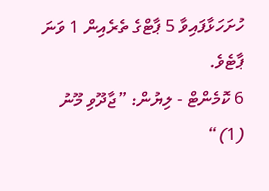ހުށަހަޅާފައިވާ 5 ޕާޓްގެ ތެރެއިން 1 ވަނަ ޕާޓެވެ.
6 ކޮމެންޓް - ލިޔުން: ”ޖާދޫވި މޫނު (1)“